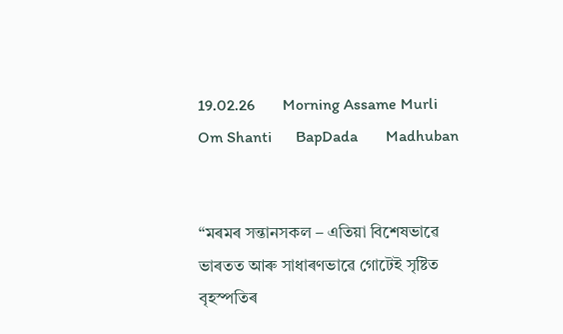19.02.26       Morning Assame Murli        Om Shanti      BapDada       Madhuban


“মৰমৰ সন্তানসকল – এতিয়া বিশেষভাৱে ভাৰতত আৰু সাধাৰণভাৱে গোটেই সৃষ্টিত বৃহস্পতিৰ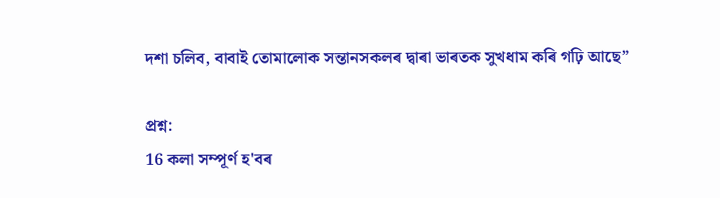দশা চলিব, বাবাই তোমালোক সন্তানসকলৰ দ্বাৰা ভাৰতক সুখধাম কৰি গঢ়ি আছে”

প্ৰশ্ন:
16 কলা সম্পূৰ্ণ হ'বৰ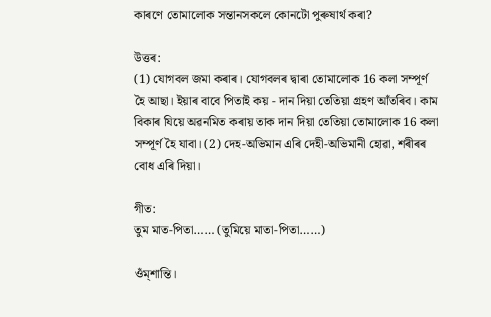কাৰণে তোমালোক সন্তানসকলে কোনটো পুৰুষাৰ্থ কৰা?

উত্তৰ:
(1) যোগবল জমা কৰাৰ। যোগবলৰ দ্বাৰা তোমালোক 16 কলা সম্পূৰ্ণ হৈ আছা। ইয়াৰ বাবে পিতাই কয় - দান দিয়া তেতিয়া গ্ৰহণ আঁতৰিব। কাম বিকাৰ যিয়ে অৱনমিত কৰায় তাক দান দিয়া তেতিয়া তোমালোক 16 কলা সম্পূৰ্ণ হৈ যাবা। (2) দেহ-অভিমান এৰি দেহী-অভিমানী হোৱা, শৰীৰৰ বোধ এৰি দিয়া।

গীত:
তুম মাত-পিতা…… (তুমিয়ে মাতা-পিতা……)

ওঁম্শান্তি।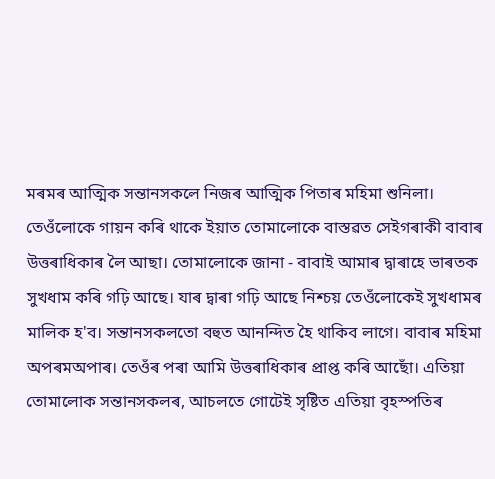মৰমৰ আত্মিক সন্তানসকলে নিজৰ আত্মিক পিতাৰ মহিমা শুনিলা। তেওঁলোকে গায়ন কৰি থাকে ইয়াত তোমালোকে বাস্তৱত সেইগৰাকী বাবাৰ উত্তৰাধিকাৰ লৈ আছা। তোমালোকে জানা - বাবাই আমাৰ দ্বাৰাহে ভাৰতক সুখধাম কৰি গঢ়ি আছে। যাৰ দ্বাৰা গঢ়ি আছে নিশ্চয় তেওঁলোকেই সুখধামৰ মালিক হ'ব। সন্তানসকলতো বহুত আনন্দিত হৈ থাকিব লাগে। বাবাৰ মহিমা অপৰমঅপাৰ। তেওঁৰ পৰা আমি উত্তৰাধিকাৰ প্ৰাপ্ত কৰি আছোঁ। এতিয়া তোমালোক সন্তানসকলৰ, আচলতে গোটেই সৃষ্টিত এতিয়া বৃহস্পতিৰ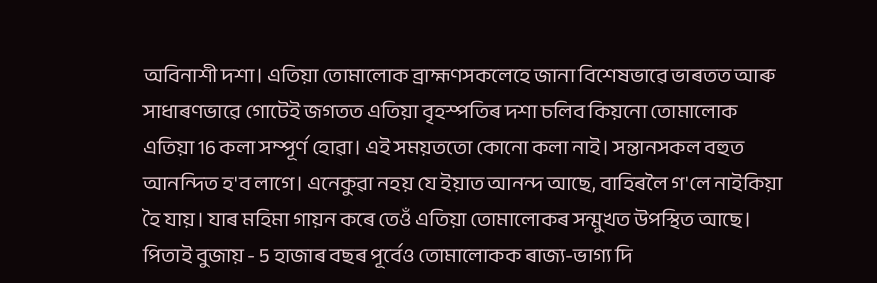অবিনাশী দশা। এতিয়া তোমালোক ব্ৰাহ্মণসকলেহে জানা বিশেষভাৱে ভাৰতত আৰু সাধাৰণভাৱে গোটেই জগতত এতিয়া বৃহস্পতিৰ দশা চলিব কিয়নো তোমালোক এতিয়া 16 কলা সম্পূৰ্ণ হোৱা। এই সময়ততো কোনো কলা নাই। সন্তানসকল বহুত আনন্দিত হ'ব লাগে। এনেকুৱা নহয় যে ইয়াত আনন্দ আছে, বাহিৰলৈ গ'লে নাইকিয়া হৈ যায়। যাৰ মহিমা গায়ন কৰে তেওঁ এতিয়া তোমালোকৰ সন্মুখত উপস্থিত আছে। পিতাই বুজায় - 5 হাজাৰ বছৰ পূৰ্বেও তোমালোকক ৰাজ্য-ভাগ্য দি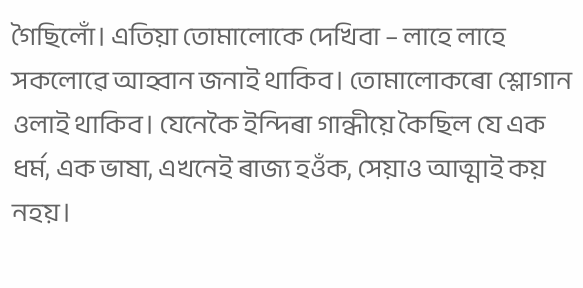গৈছিলোঁ। এতিয়া তোমালোকে দেখিবা – লাহে লাহে সকলোৱে আহ্বান জনাই থাকিব। তোমালোকৰো শ্লোগান ওলাই থাকিব। যেনেকৈ ইন্দিৰা গান্ধীয়ে কৈছিল যে এক ধৰ্ম, এক ভাষা, এখনেই ৰাজ্য হওঁক, সেয়াও আত্মাই কয় নহয়।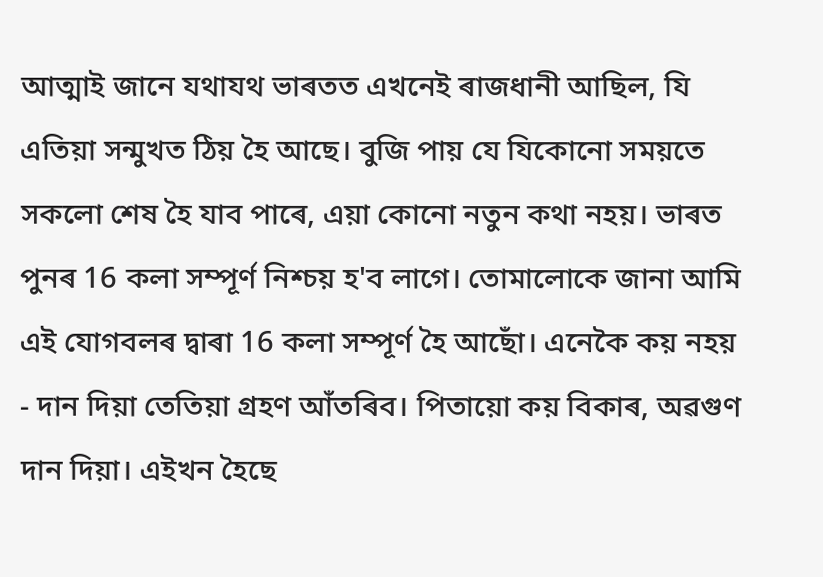আত্মাই জানে যথাযথ ভাৰতত এখনেই ৰাজধানী আছিল, যি এতিয়া সন্মুখত ঠিয় হৈ আছে। বুজি পায় যে যিকোনো সময়তে সকলো শেষ হৈ যাব পাৰে, এয়া কোনো নতুন কথা নহয়। ভাৰত পুনৰ 16 কলা সম্পূৰ্ণ নিশ্চয় হ'ব লাগে। তোমালোকে জানা আমি এই যোগবলৰ দ্বাৰা 16 কলা সম্পূৰ্ণ হৈ আছোঁ। এনেকৈ কয় নহয় - দান দিয়া তেতিয়া গ্ৰহণ আঁতৰিব। পিতায়ো কয় বিকাৰ, অৱগুণ দান দিয়া। এইখন হৈছে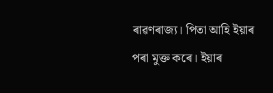ৰাৱণৰাজ্য। পিতা আহি ইয়াৰ পৰা মুক্ত কৰে। ইয়াৰ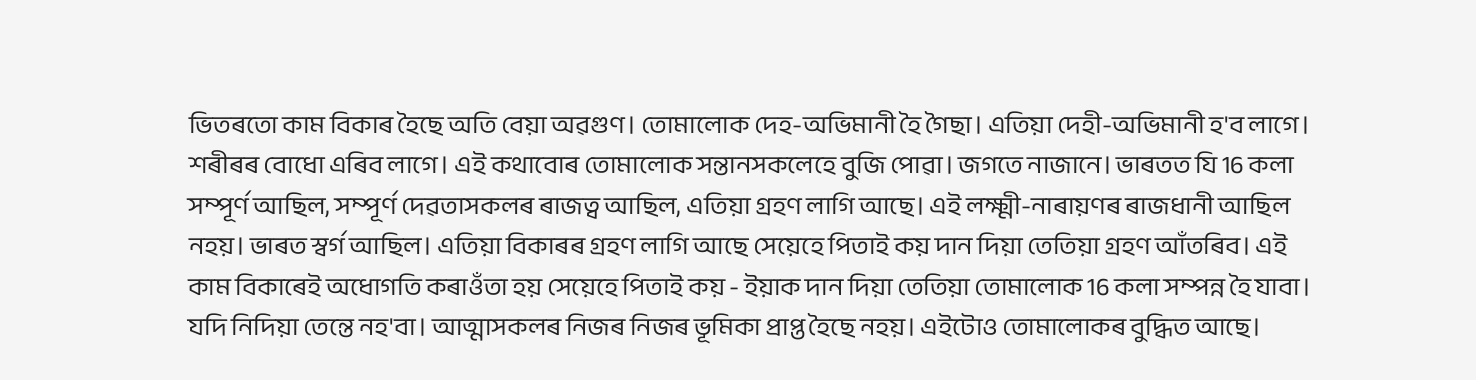ভিতৰতো কাম বিকাৰ হৈছে অতি বেয়া অৱগুণ। তোমালোক দেহ-অভিমানী হৈ গৈছা। এতিয়া দেহী-অভিমানী হ'ব লাগে। শৰীৰৰ বোধো এৰিব লাগে। এই কথাবোৰ তোমালোক সন্তানসকলেহে বুজি পোৱা। জগতে নাজানে। ভাৰতত যি 16 কলা সম্পূৰ্ণ আছিল, সম্পূৰ্ণ দেৱতাসকলৰ ৰাজত্ব আছিল, এতিয়া গ্ৰহণ লাগি আছে। এই লক্ষ্মী-নাৰায়ণৰ ৰাজধানী আছিল নহয়। ভাৰত স্বৰ্গ আছিল। এতিয়া বিকাৰৰ গ্ৰহণ লাগি আছে সেয়েহে পিতাই কয় দান দিয়া তেতিয়া গ্ৰহণ আঁতৰিব। এই কাম বিকাৰেই অধোগতি কৰাওঁতা হয় সেয়েহে পিতাই কয় - ইয়াক দান দিয়া তেতিয়া তোমালোক 16 কলা সম্পন্ন হৈ যাবা। যদি নিদিয়া তেন্তে নহ'বা। আত্মাসকলৰ নিজৰ নিজৰ ভূমিকা প্ৰাপ্ত হৈছে নহয়। এইটোও তোমালোকৰ বুদ্ধিত আছে।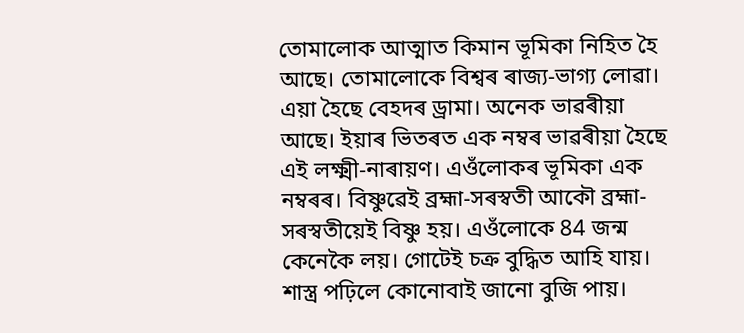তোমালোক আত্মাত কিমান ভূমিকা নিহিত হৈ আছে। তোমালোকে বিশ্বৰ ৰাজ্য-ভাগ্য লোৱা। এয়া হৈছে বেহদৰ ড্ৰামা। অনেক ভাৱৰীয়া আছে। ইয়াৰ ভিতৰত এক নম্বৰ ভাৱৰীয়া হৈছে এই লক্ষ্মী-নাৰায়ণ। এওঁলোকৰ ভূমিকা এক নম্বৰৰ। বিষ্ণুৱেই ব্ৰহ্মা-সৰস্বতী আকৌ ব্ৰহ্মা-সৰস্বতীয়েই বিষ্ণু হয়। এওঁলোকে 84 জন্ম কেনেকৈ লয়। গোটেই চক্ৰ বুদ্ধিত আহি যায়। শাস্ত্ৰ পঢ়িলে কোনোবাই জানো বুজি পায়।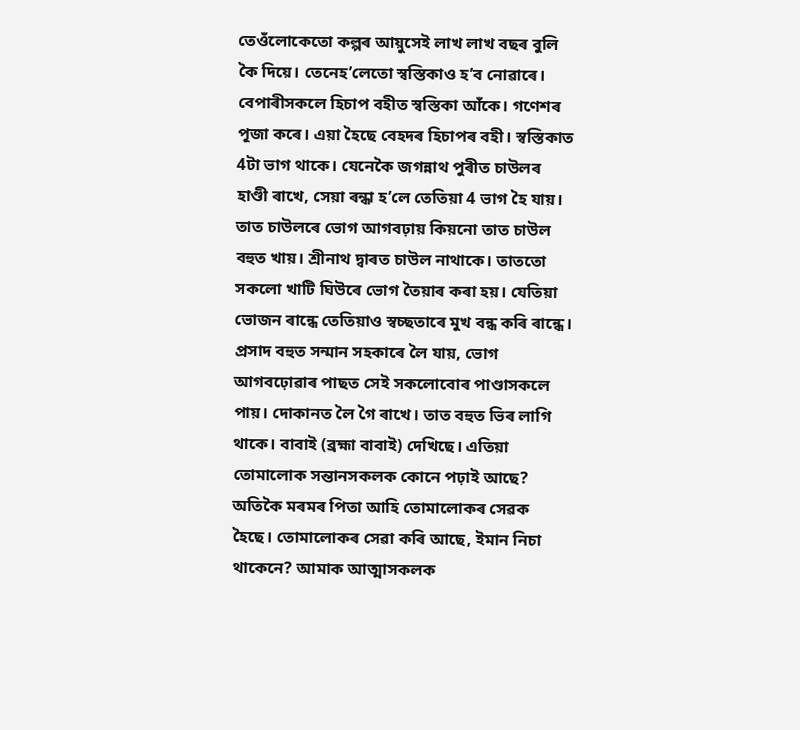তেওঁলোকেতো কল্পৰ আয়ুসেই লাখ লাখ বছৰ বুলি কৈ দিয়ে। তেনেহ’লেতো স্বস্তিকাও হ’ব নোৱাৰে। বেপাৰীসকলে হিচাপ বহীত স্বস্তিকা আঁকে। গণেশৰ পূজা কৰে। এয়া হৈছে বেহদৰ হিচাপৰ বহী। স্বস্তিকাত 4টা ভাগ থাকে। যেনেকৈ জগন্নাথ পুৰীত চাউলৰ হাণ্ডী ৰাখে, সেয়া ৰন্ধা হ’লে তেতিয়া 4 ভাগ হৈ যায়। তাত চাউলৰে ভোগ আগবঢ়ায় কিয়নো তাত চাউল বহুত খায়। শ্ৰীনাথ দ্বাৰত চাউল নাথাকে। তাততো সকলো খাটি ঘিউৰে ভোগ তৈয়াৰ কৰা হয়। যেতিয়া ভোজন ৰান্ধে তেতিয়াও স্বচ্ছতাৰে মুখ বন্ধ কৰি ৰান্ধে। প্ৰসাদ বহুত সন্মান সহকাৰে লৈ যায়, ভোগ আগবঢ়োৱাৰ পাছত সেই সকলোবোৰ পাণ্ডাসকলে পায়। দোকানত লৈ গৈ ৰাখে। তাত বহুত ভিৰ লাগি থাকে। বাবাই (ব্ৰহ্মা বাবাই) দেখিছে। এতিয়া তোমালোক সন্তানসকলক কোনে পঢ়াই আছে? অতিকৈ মৰমৰ পিতা আহি তোমালোকৰ সেৱক হৈছে। তোমালোকৰ সেৱা কৰি আছে, ইমান নিচা থাকেনে? আমাক আত্মাসকলক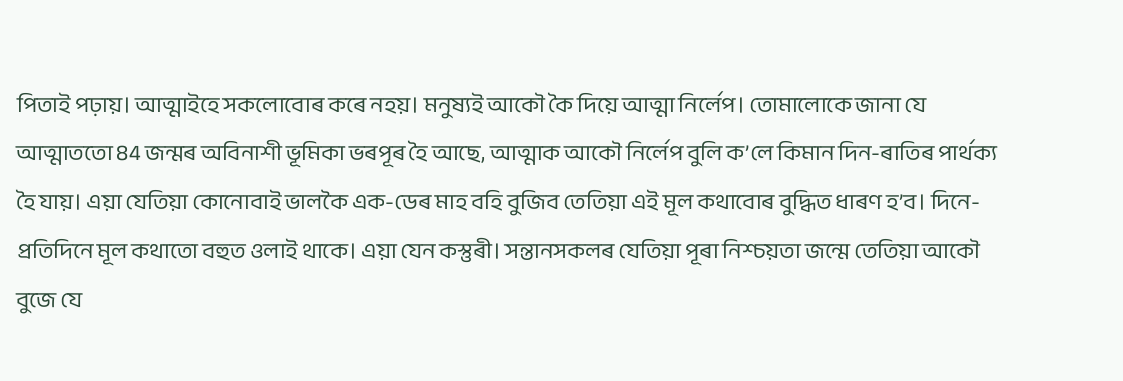পিতাই পঢ়ায়। আত্মাইহে সকলোবোৰ কৰে নহয়। মনুষ্যই আকৌ কৈ দিয়ে আত্মা নিৰ্লেপ। তোমালোকে জানা যে আত্মাততো 84 জন্মৰ অবিনাশী ভূমিকা ভৰপূৰ হৈ আছে, আত্মাক আকৌ নিৰ্লেপ বুলি ক’লে কিমান দিন-ৰাতিৰ পাৰ্থক্য হৈ যায়। এয়া যেতিয়া কোনোবাই ভালকৈ এক-ডেৰ মাহ বহি বুজিব তেতিয়া এই মূল কথাবোৰ বুদ্ধিত ধাৰণ হ’ব। দিনে-প্ৰতিদিনে মূল কথাতো বহুত ওলাই থাকে। এয়া যেন কস্তুৰী। সন্তানসকলৰ যেতিয়া পূৰা নিশ্চয়তা জন্মে তেতিয়া আকৌ বুজে যে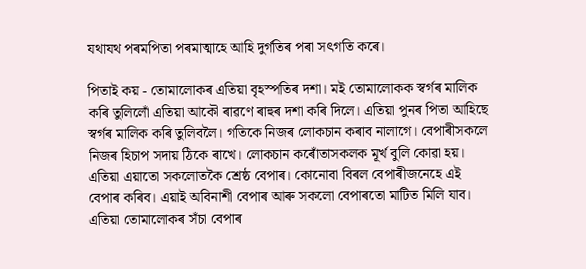যথাযথ পৰমপিতা পৰমাত্মাহে আহি দুৰ্গতিৰ পৰা সৎগতি কৰে।

পিতাই কয় - তোমালোকৰ এতিয়া বৃহস্পতিৰ দশা। মই তোমালোকক স্বৰ্গৰ মালিক কৰি তুলিলোঁ এতিয়া আকৌ ৰাৱণে ৰাহুৰ দশা কৰি দিলে। এতিয়া পুনৰ পিতা আহিছে স্বৰ্গৰ মালিক কৰি তুলিবলৈ। গতিকে নিজৰ লোকচান কৰাব নালাগে। বেপাৰীসকলে নিজৰ হিচাপ সদায় ঠিকে ৰাখে। লোকচান কৰোঁতাসকলক মূৰ্খ বুলি কোৱা হয়। এতিয়া এয়াতো সকলোতকৈ শ্ৰেষ্ঠ বেপাৰ। কোনোবা বিৰল বেপাৰীজনেহে এই বেপাৰ কৰিব। এয়াই অবিনাশী বেপাৰ আৰু সকলো বেপাৰতো মাটিত মিলি যাব। এতিয়া তোমালোকৰ সঁচা বেপাৰ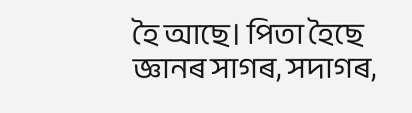হৈ আছে। পিতা হৈছে জ্ঞানৰ সাগৰ, সদাগৰ,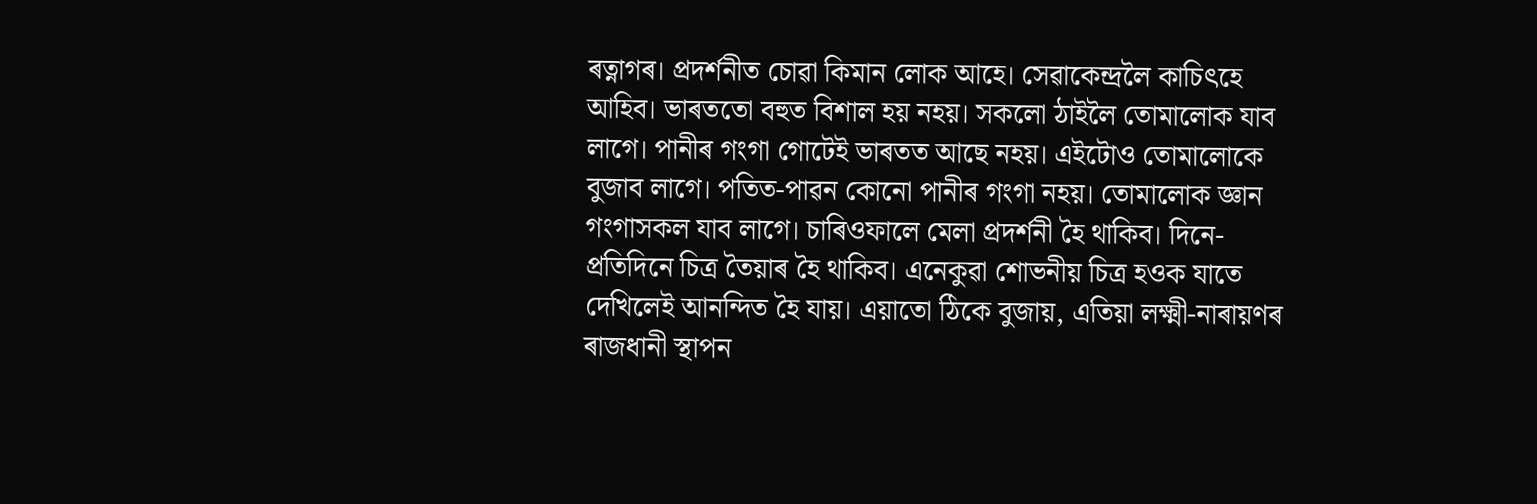ৰত্নাগৰ। প্ৰদৰ্শনীত চোৱা কিমান লোক আহে। সেৱাকেন্দ্ৰলৈ কাচিৎহে আহিব। ভাৰততো বহুত বিশাল হয় নহয়। সকলো ঠাইলৈ তোমালোক যাব লাগে। পানীৰ গংগা গোটেই ভাৰতত আছে নহয়। এইটোও তোমালোকে বুজাব লাগে। পতিত-পাৱন কোনো পানীৰ গংগা নহয়। তোমালোক জ্ঞান গংগাসকল যাব লাগে। চাৰিওফালে মেলা প্ৰদৰ্শনী হৈ থাকিব। দিনে-প্ৰতিদিনে চিত্ৰ তৈয়াৰ হৈ থাকিব। এনেকুৱা শোভনীয় চিত্ৰ হওক যাতে দেখিলেই আনন্দিত হৈ যায়। এয়াতো ঠিকে বুজায়, এতিয়া লক্ষ্মী-নাৰায়ণৰ ৰাজধানী স্থাপন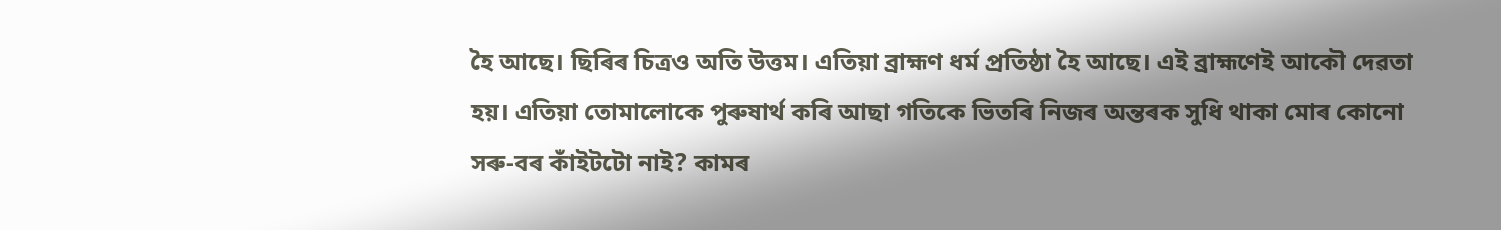হৈ আছে। ছিৰিৰ চিত্ৰও অতি উত্তম। এতিয়া ব্ৰাহ্মণ ধৰ্ম প্ৰতিষ্ঠা হৈ আছে। এই ব্ৰাহ্মণেই আকৌ দেৱতা হয়। এতিয়া তোমালোকে পুৰুষাৰ্থ কৰি আছা গতিকে ভিতৰি নিজৰ অন্তৰক সুধি থাকা মোৰ কোনো সৰু-বৰ কাঁইটটো নাই? কামৰ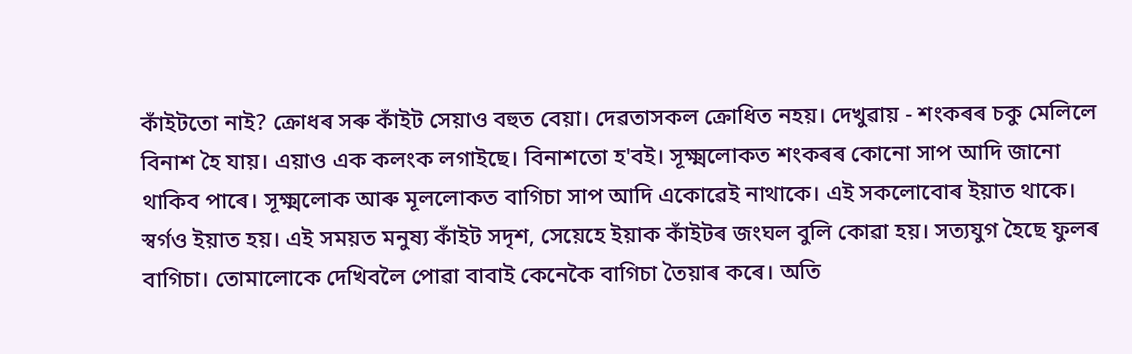কাঁইটতো নাই? ক্ৰোধৰ সৰু কাঁইট সেয়াও বহুত বেয়া। দেৱতাসকল ক্ৰোধিত নহয়। দেখুৱায় - শংকৰৰ চকু মেলিলে বিনাশ হৈ যায়। এয়াও এক কলংক লগাইছে। বিনাশতো হ'বই। সূক্ষ্মলোকত শংকৰৰ কোনো সাপ আদি জানো থাকিব পাৰে। সূক্ষ্মলোক আৰু মূললোকত বাগিচা সাপ আদি একোৱেই নাথাকে। এই সকলোবোৰ ইয়াত থাকে। স্বৰ্গও ইয়াত হয়। এই সময়ত মনুষ্য কাঁইট সদৃশ, সেয়েহে ইয়াক কাঁইটৰ জংঘল বুলি কোৱা হয়। সত্যযুগ হৈছে ফুলৰ বাগিচা। তোমালোকে দেখিবলৈ পোৱা বাবাই কেনেকৈ বাগিচা তৈয়াৰ কৰে। অতি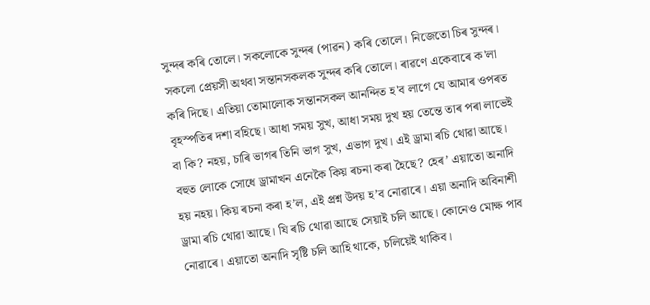সুন্দৰ কৰি তোলে। সকলোকে সুন্দৰ (পাৱন) কৰি তোলে। নিজেতো চিৰ সুন্দৰ। সকলো প্ৰেয়সী অথবা সন্তানসকলক সুন্দৰ কৰি তোলে। ৰাৱণে একেবাৰে ক'লা কৰি দিছে। এতিয়া তোমালোক সন্তানসকল আনন্দিত হ'ব লাগে যে আমাৰ ওপৰত বৃহস্পতিৰ দশা বহিছে। আধা সময় সুখ, আধা সময় দুখ হয় তেন্তে তাৰ পৰা লাভেই বা কি? নহয়, চাৰি ভাগৰ তিনি ভাগ সুখ, এভাগ দুখ। এই ড্ৰামা ৰচি থোৱা আছে। বহুত লোকে সোধে ড্ৰামাখন এনেকৈ কিয় ৰচনা কৰা হৈছে? হেৰ’ এয়াতো অনাদি হয় নহয়। কিয় ৰচনা কৰা হ’ল, এই প্ৰশ্ন উদয় হ’ব নোৱাৰে। এয়া অনাদি অবিনাশী ড্ৰামা ৰচি থোৱা আছে। যি ৰচি থোৱা আছে সেয়াই চলি আছে। কোনেও মোক্ষ পাব নোৱাৰে। এয়াতো অনাদি সৃষ্টি চলি আহি থাকে, চলিয়েই থাকিব।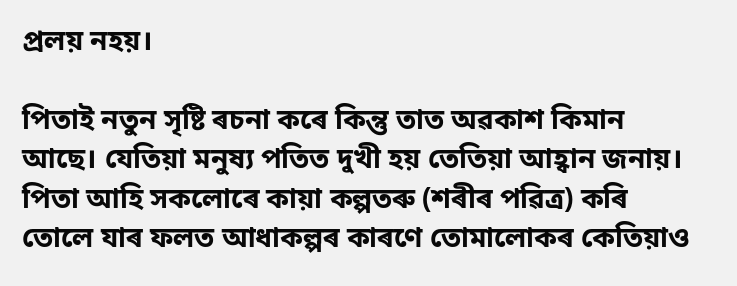প্ৰলয় নহয়।

পিতাই নতুন সৃষ্টি ৰচনা কৰে কিন্তু তাত অৱকাশ কিমান আছে। যেতিয়া মনুষ্য পতিত দুখী হয় তেতিয়া আহ্বান জনায়। পিতা আহি সকলোৰে কায়া কল্পতৰু (শৰীৰ পৱিত্ৰ) কৰি তোলে যাৰ ফলত আধাকল্পৰ কাৰণে তোমালোকৰ কেতিয়াও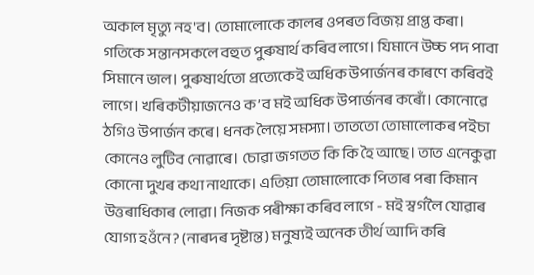অকাল মৃত্যু নহ'ব। তোমালোকে কালৰ ওপৰত বিজয় প্ৰাপ্ত কৰা। গতিকে সন্তানসকলে বহুত পুৰুষাৰ্থ কৰিব লাগে। যিমানে উচ্চ পদ পাবা সিমানে ভাল। পুৰুষাৰ্থতো প্ৰত্যেকেই অধিক উপাৰ্জনৰ কাৰণে কৰিবই লাগে। খৰিকটীয়াজনেও ক’ব মই অধিক উপাৰ্জনৰ কৰোঁ। কোনোৱে ঠগিও উপাৰ্জন কৰে। ধনক লৈয়ে সমস্যা। তাততো তোমালোকৰ পইচা কোনেও লুটিব নোৱাৰে। চোৱা জগতত কি কি হৈ আছে। তাত এনেকুৱা কোনো দুখৰ কথা নাথাকে। এতিয়া তোমালোকে পিতাৰ পৰা কিমান উত্তৰাধিকাৰ লোৱা। নিজক পৰীক্ষা কৰিব লাগে - মই স্বৰ্গলৈ যোৱাৰ যোগ্য হওঁনে? (নাৰদৰ দৃষ্টান্ত) মনুষ্যই অনেক তীৰ্থ আদি কৰি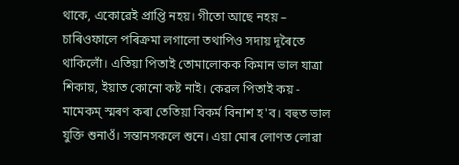থাকে, একোৱেই প্ৰাপ্তি নহয়। গীতো আছে নহয় – চাৰিওফালে পৰিক্ৰমা লগালো তথাপিও সদায় দূৰৈতে থাকিলোঁ। এতিয়া পিতাই তোমালোকক কিমান ভাল যাত্ৰা শিকায়, ইয়াত কোনো কষ্ট নাই। কেৱল পিতাই কয় - মামেকম্ স্মৰণ কৰা তেতিয়া বিকৰ্ম বিনাশ হ'ব। বহুত ভাল যুক্তি শুনাওঁ। সন্তানসকলে শুনে। এয়া মোৰ লোণত লোৱা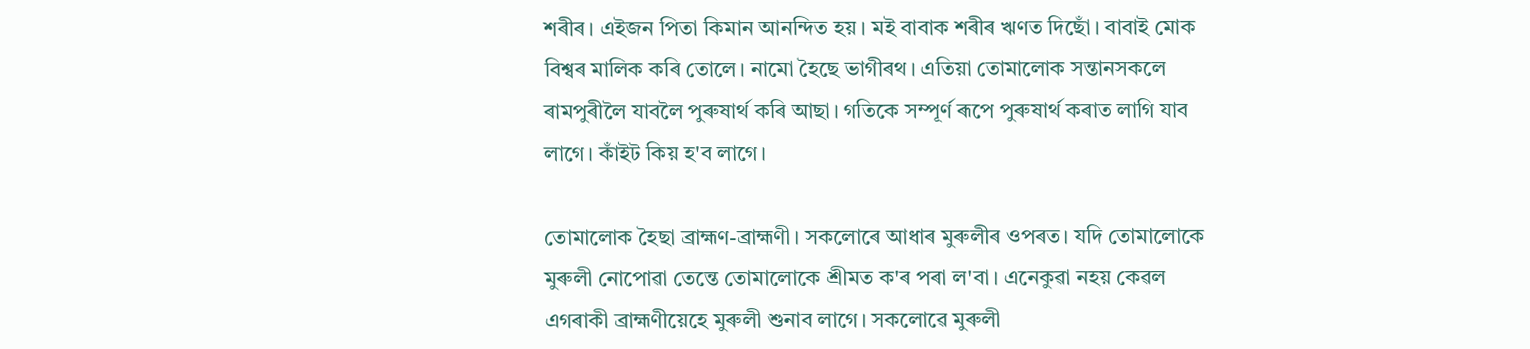শৰীৰ। এইজন পিতা কিমান আনন্দিত হয়। মই বাবাক শৰীৰ ঋণত দিছোঁ। বাবাই মোক বিশ্বৰ মালিক কৰি তোলে। নামো হৈছে ভাগীৰথ। এতিয়া তোমালোক সন্তানসকলে ৰামপুৰীলৈ যাবলৈ পুৰুষাৰ্থ কৰি আছা। গতিকে সম্পূৰ্ণ ৰূপে পুৰুষাৰ্থ কৰাত লাগি যাব লাগে। কাঁইট কিয় হ'ব লাগে।

তোমালোক হৈছা ব্ৰাহ্মণ-ব্ৰাহ্মণী। সকলোৰে আধাৰ মুৰুলীৰ ওপৰত। যদি তোমালোকে মুৰুলী নোপোৱা তেন্তে তোমালোকে শ্ৰীমত ক'ৰ পৰা ল'বা। এনেকুৱা নহয় কেৱল এগৰাকী ব্ৰাহ্মণীয়েহে মুৰুলী শুনাব লাগে। সকলোৱে মুৰুলী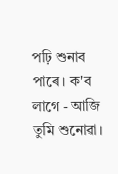পঢ়ি শুনাব পাৰে। ক'ব লাগে - আজি তুমি শুনোৱা।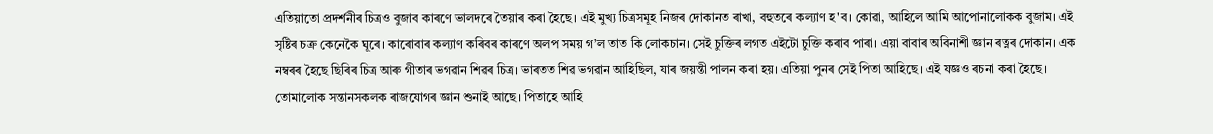এতিয়াতো প্ৰদৰ্শনীৰ চিত্ৰও বুজাব কাৰণে ভালদৰে তৈয়াৰ কৰা হৈছে। এই মুখ্য চিত্ৰসমূহ নিজৰ দোকানত ৰাখা, বহুতৰে কল্যাণ হ'ব। কোৱা, আহিলে আমি আপোনালোকক বুজাম। এই সৃষ্টিৰ চক্ৰ কেনেকৈ ঘূৰে। কাৰোবাৰ কল্যাণ কৰিবৰ কাৰণে অলপ সময় গ’ল তাত কি লোকচান। সেই চুক্তিৰ লগত এইটো চুক্তি কৰাব পাৰা। এয়া বাবাৰ অবিনাশী জ্ঞান ৰত্নৰ দোকান। এক নম্বৰৰ হৈছে ছিৰিৰ চিত্ৰ আৰু গীতাৰ ভগৱান শিৱৰ চিত্ৰ। ভাৰতত শিৱ ভগৱান আহিছিল, যাৰ জয়ন্তী পালন কৰা হয়। এতিয়া পুনৰ সেই পিতা আহিছে। এই যজ্ঞও ৰচনা কৰা হৈছে। তোমালোক সন্তানসকলক ৰাজযোগৰ জ্ঞান শুনাই আছে। পিতাহে আহি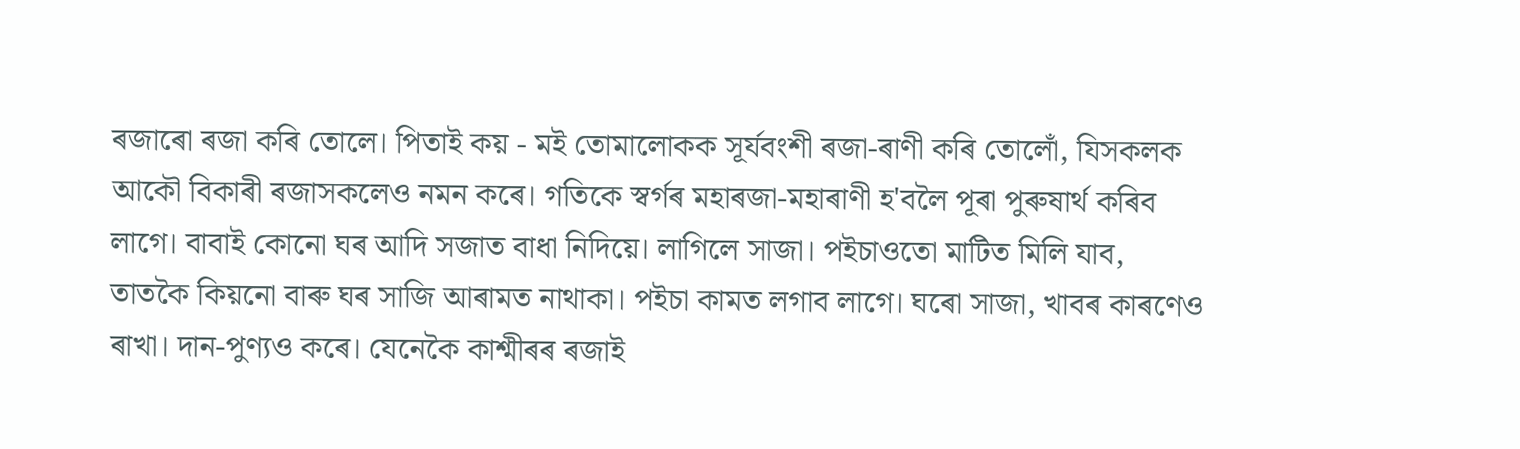ৰজাৰো ৰজা কৰি তোলে। পিতাই কয় - মই তোমালোকক সূৰ্যবংশী ৰজা-ৰাণী কৰি তোলোঁ, যিসকলক আকৌ বিকাৰী ৰজাসকলেও নমন কৰে। গতিকে স্বৰ্গৰ মহাৰজা-মহাৰাণী হ'বলৈ পূৰা পুৰুষাৰ্থ কৰিব লাগে। বাবাই কোনো ঘৰ আদি সজাত বাধা নিদিয়ে। লাগিলে সাজা। পইচাওতো মাটিত মিলি যাব, তাতকৈ কিয়নো বাৰু ঘৰ সাজি আৰামত নাথাকা। পইচা কামত লগাব লাগে। ঘৰো সাজা, খাবৰ কাৰণেও ৰাখা। দান-পুণ্যও কৰে। যেনেকৈ কাশ্মীৰৰ ৰজাই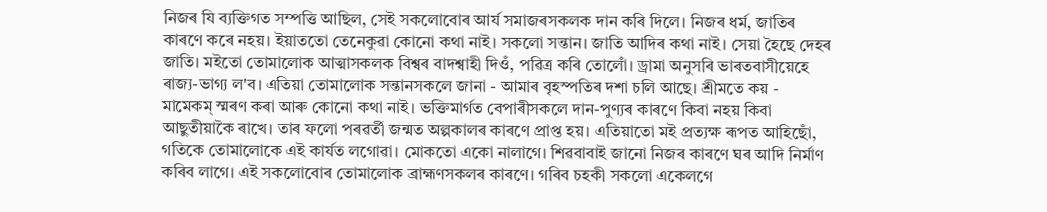নিজৰ যি ব্যক্তিগত সম্পত্তি আছিল, সেই সকলোবোৰ আৰ্য সমাজৰসকলক দান কৰি দিলে। নিজৰ ধৰ্ম, জাতিৰ কাৰণে কৰে নহয়। ইয়াততো তেনেকুৱা কোনো কথা নাই। সকলো সন্তান। জাতি আদিৰ কথা নাই। সেয়া হৈছে দেহৰ জাতি। মইতো তোমালোক আত্মাসকলক বিশ্বৰ বাদশ্বাহী দিওঁ, পৱিত্ৰ কৰি তোলোঁ। ড্ৰামা অনুসৰি ভাৰতবাসীয়েহে ৰাজ্য-ভাগ্য ল'ব। এতিয়া তোমালোক সন্তানসকলে জানা - আমাৰ বৃহস্পতিৰ দশা চলি আছে। শ্ৰীমতে কয় - মামেকম্ স্মৰণ কৰা আৰু কোনো কথা নাই। ভক্তিমাৰ্গত বেপাৰীসকলে দান-পুণ্যৰ কাৰণে কিবা নহয় কিবা আছুতীয়াকৈ ৰাখে। তাৰ ফলো পৰৱৰ্তী জন্মত অল্পকালৰ কাৰণে প্ৰাপ্ত হয়। এতিয়াতো মই প্ৰত্যক্ষ ৰূপত আহিছোঁ, গতিকে তোমালোকে এই কাৰ্যত লগোৱা। মোকতো একো নালাগে। শিৱবাবাই জানো নিজৰ কাৰণে ঘৰ আদি নিৰ্মাণ কৰিব লাগে। এই সকলোবোৰ তোমালোক ব্ৰাহ্মণসকলৰ কাৰণে। গৰিব চহকী সকলো একেলগে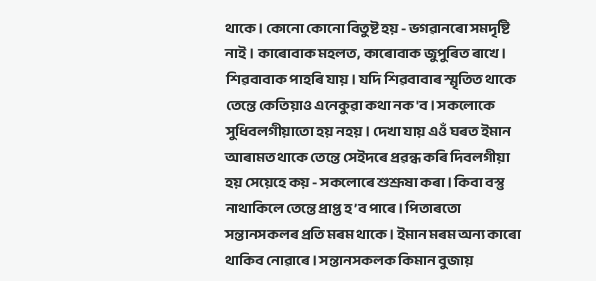থাকে। কোনো কোনো বিতুষ্ট হয় - ভগৱানৰো সমদৃষ্টি নাই। কাৰোবাক মহলত, কাৰোবাক জুপুৰিত ৰাখে। শিৱবাবাক পাহৰি যায়। যদি শিৱবাবাৰ স্মৃতিত থাকে তেন্তে কেতিয়াও এনেকুৱা কথা নক'ব। সকলোকে সুধিবলগীয়াতো হয় নহয়। দেখা যায় এওঁ ঘৰত ইমান আৰামত থাকে তেন্তে সেইদৰে প্ৰৱন্ধ কৰি দিবলগীয়া হয় সেয়েহে কয় - সকলোৰে শুশ্ৰূষা কৰা। কিবা বস্তু নাথাকিলে তেন্তে প্ৰাপ্ত হ’ব পাৰে। পিতাৰতো সন্তানসকলৰ প্ৰতি মৰম থাকে। ইমান মৰম অন্য কাৰো থাকিব নোৱাৰে। সন্তানসকলক কিমান বুজায়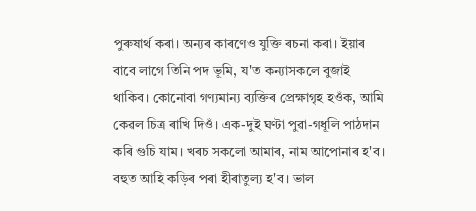পুৰুষাৰ্থ কৰা। অন্যৰ কাৰণেও যুক্তি ৰচনা কৰা। ইয়াৰ বাবে লাগে তিনি পদ ভূমি, য'ত কন্যাসকলে বুজাই থাকিব। কোনোবা গণ্যমান্য ব্যক্তিৰ প্ৰেক্ষাগৃহ হওঁক, আমি কেৱল চিত্ৰ ৰাখি দিওঁ। এক-দুই ঘণ্টা পুৱা-গধূলি পাঠদান কৰি গুচি যাম। খৰচ সকলো আমাৰ, নাম আপোনাৰ হ'ব। বহুত আহি কড়িৰ পৰা হীৰাতুল্য হ'ব। ভাল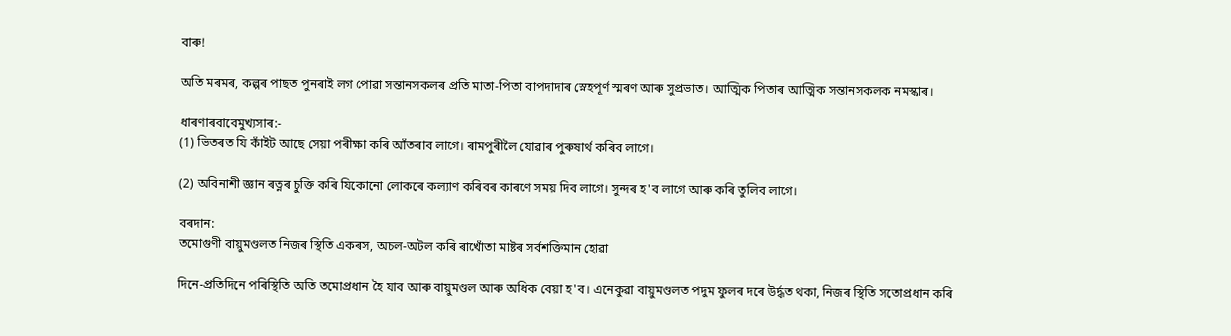বাৰু!

অতি মৰমৰ, কল্পৰ পাছত পুনৰাই লগ পোৱা সন্তানসকলৰ প্ৰতি মাতা-পিতা বাপদাদাৰ স্নেহপূৰ্ণ স্মৰণ আৰু সুপ্ৰভাত। আত্মিক পিতাৰ আত্মিক সন্তানসকলক নমস্কাৰ।

ধাৰণাৰবাবেমুখ্যসাৰ:-
(1) ভিতৰত যি কাঁইট আছে সেয়া পৰীক্ষা কৰি আঁতৰাব লাগে। ৰামপুৰীলৈ যোৱাৰ পুৰুষাৰ্থ কৰিব লাগে।

(2) অবিনাশী জ্ঞান ৰত্নৰ চুক্তি কৰি যিকোনো লোকৰে কল্যাণ কৰিবৰ কাৰণে সময় দিব লাগে। সুন্দৰ হ'ব লাগে আৰু কৰি তুলিব লাগে।

বৰদান:
তমোগুণী বায়ুমণ্ডলত নিজৰ স্থিতি একৰস, অচল-অটল কৰি ৰাখোঁতা মাষ্টৰ সৰ্বশক্তিমান হোৱা

দিনে-প্ৰতিদিনে পৰিস্থিতি অতি তমোপ্রধান হৈ যাব আৰু বায়ুমণ্ডল আৰু অধিক বেয়া হ'ব। এনেকুৱা বায়ুমণ্ডলত পদুম ফুলৰ দৰে উৰ্দ্ধত থকা, নিজৰ স্থিতি সতোপ্ৰধান কৰি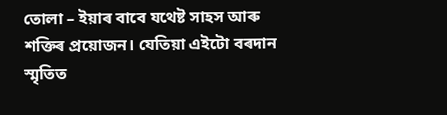তোলা – ইয়াৰ বাবে যথেষ্ট সাহস আৰু শক্তিৰ প্ৰয়োজন। যেতিয়া এইটো বৰদান স্মৃতিত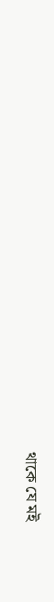থাকে যে মই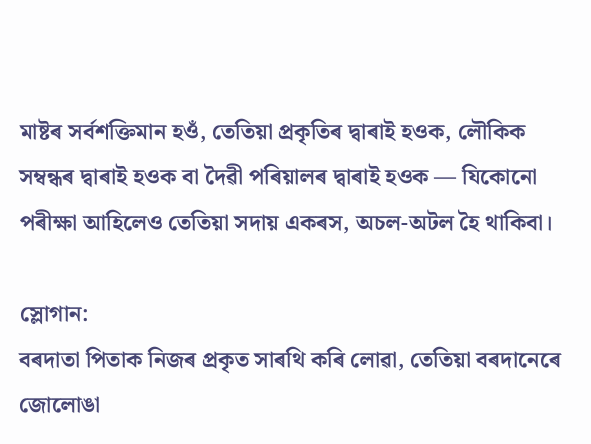মাষ্টৰ সৰ্বশক্তিমান হওঁ, তেতিয়া প্ৰকৃতিৰ দ্বাৰাই হওক, লৌকিক সম্বন্ধৰ দ্বাৰাই হওক বা দৈৱী পৰিয়ালৰ দ্বাৰাই হওক — যিকোনো পৰীক্ষা আহিলেও তেতিয়া সদায় একৰস, অচল-অটল হৈ থাকিবা।

স্লোগান:
বৰদাতা পিতাক নিজৰ প্ৰকৃত সাৰথি কৰি লোৱা, তেতিয়া বৰদানেৰে জোলোঙা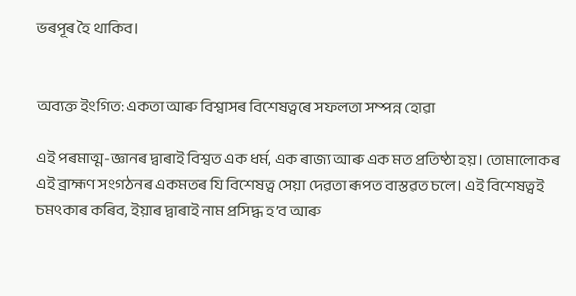ভৰপূৰ হৈ থাকিব।


অব্যক্ত ইংগিত: একতা আৰু বিশ্বাসৰ বিশেষত্বৰে সফলতা সম্পন্ন হোৱা

এই পৰমাত্ম-জ্ঞানৰ দ্বাৰাই বিশ্বত এক ধৰ্ম, এক ৰাজ্য আৰু এক মত প্ৰতিষ্ঠা হয়। তোমালোকৰ এই ব্ৰাহ্মণ সংগঠনৰ একমতৰ যি বিশেষত্ব সেয়া দেৱতা ৰূপত বাস্তৱত চলে। এই বিশেষত্বই চমৎকাৰ কৰিব, ইয়াৰ দ্বাৰাই নাম প্ৰসিদ্ধ হ’ব আৰু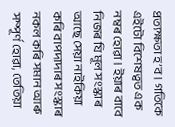প্ৰত্যক্ষতা হ’ব। গতিকে এইটো বিশেষত্বত এক নম্বৰ হোৱা। ইয়াৰ বাবে নিজৰ যি মূল সংস্কাৰ আছে সেয়া নাইকিয়া কৰি বাপদাদাৰ সংস্কাৰ নকল কৰি সমান আৰু সম্পূৰ্ণ হোৱা, তেতিয়া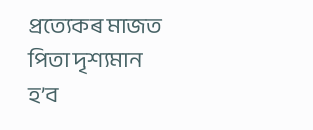প্ৰত্যেকৰ মাজত পিতা দৃশ্যমান হ’ব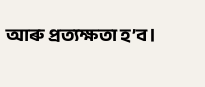আৰু প্ৰত্যক্ষতা হ’ব।